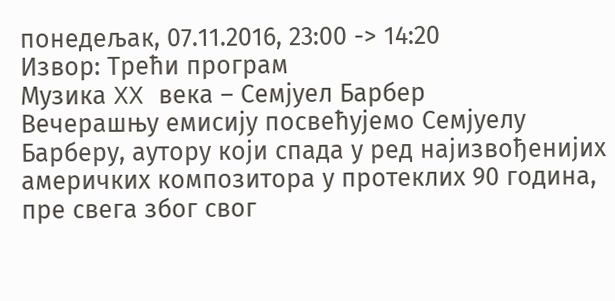понедељак, 07.11.2016, 23:00 -> 14:20
Извор: Tрећи програм
Музика XX века – Семјуел Барбер
Вечерашњу емисију посвећујемо Семјуелу Барберу, аутору који спада у ред најизвођенијих америчких композитора у протеклих 90 година, пре свега због свог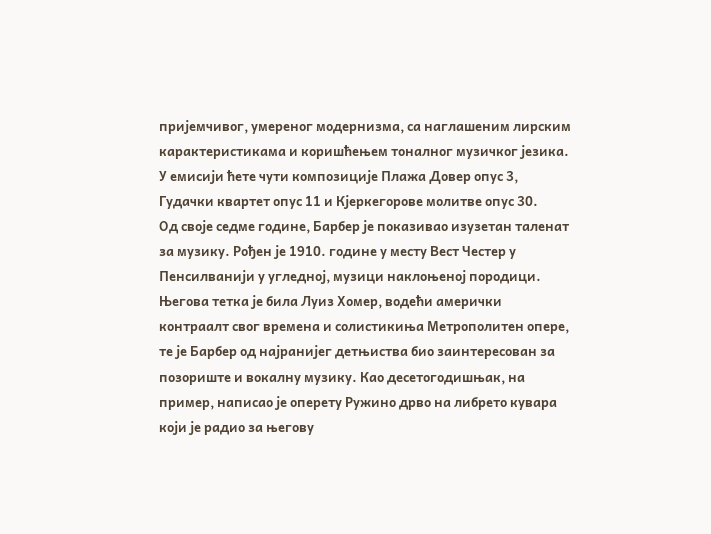пријемчивог, умереног модернизма, са наглашеним лирским карактеристикама и коришћењем тоналног музичког језика. У емисији ћете чути композиције Плажа Довер опус 3, Гудачки квартет опус 11 и Кјеркегорове молитве опус 30.
Од своје седме године, Барбер је показивао изузетан таленат за музику. Рођен је 1910. године у месту Вест Честер у Пенсилванији у угледној, музици наклоњеној породици. Његова тетка је била Луиз Хомер, водећи амерички контраалт свог времена и солистикиња Метрополитен опере, те је Барбер од најранијег детњиства био заинтересован за позориште и вокалну музику. Као десетогодишњак, на пример, написао је оперету Ружино дрво на либрето кувара који је радио за његову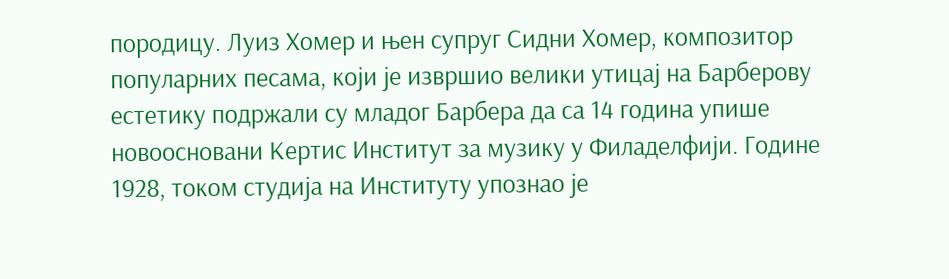породицу. Луиз Хомер и њен супруг Сидни Хомер, композитор популарних песама, који је извршио велики утицај на Барберову естетику подржали су младог Барбера да са 14 година упише новоосновани Кертис Институт за музику у Филаделфији. Године 1928, током студија на Институту упознао је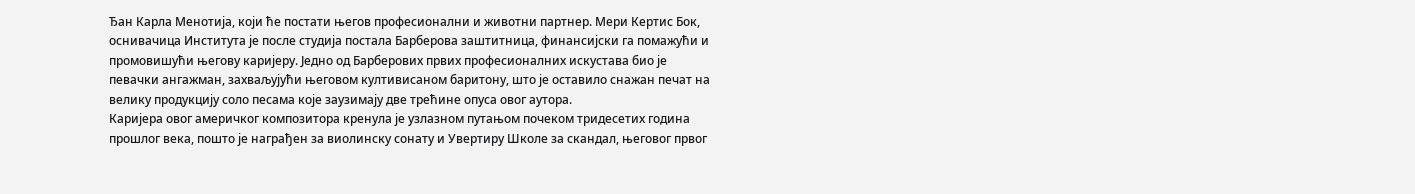Ђан Карла Менотија, који ће постати његов професионални и животни партнер. Мери Кертис Бок, оснивачица Института је после студија постала Барберова заштитница, финансијски га помажући и промовишући његову каријеру. Једно од Барберових првих професионалних искустава био је певачки ангажман, захваљујући његовом култивисаном баритону, што је оставило снажан печат на велику продукцију соло песама које заузимају две трећине опуса овог аутора.
Каријера овог америчког композитора кренула је узлазном путањом почеком тридесетих година прошлог века, пошто је награђен за виолинску сонату и Увертиру Школе за скандал, његовог првог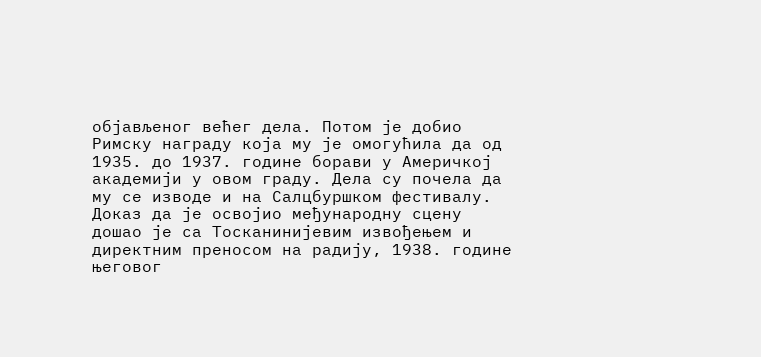објављеног већег дела. Потом је добио Римску награду која му је омогућила да од 1935. до 1937. године борави у Америчкој академији у овом граду. Дела су почела да му се изводе и на Салцбуршком фестивалу. Доказ да је освојио међународну сцену дошао је са Тосканинијевим извођењем и директним преносом на радију, 1938. године његовог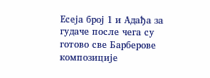Есеја број 1 и Адађа за гудаче после чега су готово све Барберове композиције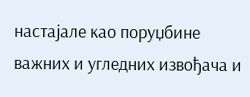настајале као поруџбине важних и угледних извођача и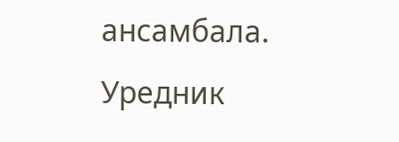ансамбала.
Уредник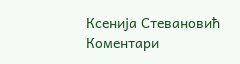Ксенија Стевановић
Коментари